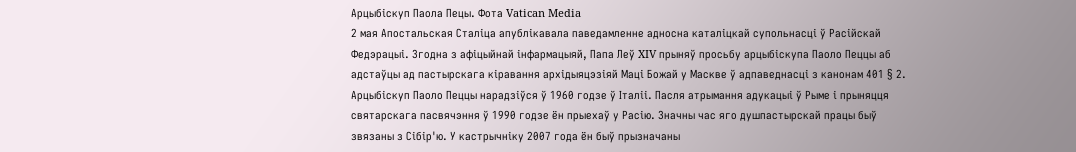Арцыбіскуп Паола Пецы. Фота Vatican Media
2 мая Апостальская Сталіца апублікавала паведамленне адносна каталіцкай супольнасці ў Расійскай Федэрацыі. Згодна з афіцыйнай інфармацыяй, Папа Леў XIV прыняў просьбу арцыбіскупа Паоло Пеццы аб адстаўцы ад пастырскага кіравання архідыяцэзіяй Маці Божай у Маскве ў адпаведнасці з канонам 401 § 2.
Арцыбіскуп Паоло Пеццы нарадзіўся ў 1960 годзе ў Італіі. Пасля атрымання адукацыі ў Рыме і прыняцця святарскага пасвячэння ў 1990 годзе ён прыехаў у Расію. Значны час яго душпастырскай працы быў звязаны з Сібір'ю. У кастрычніку 2007 года ён быў прызначаны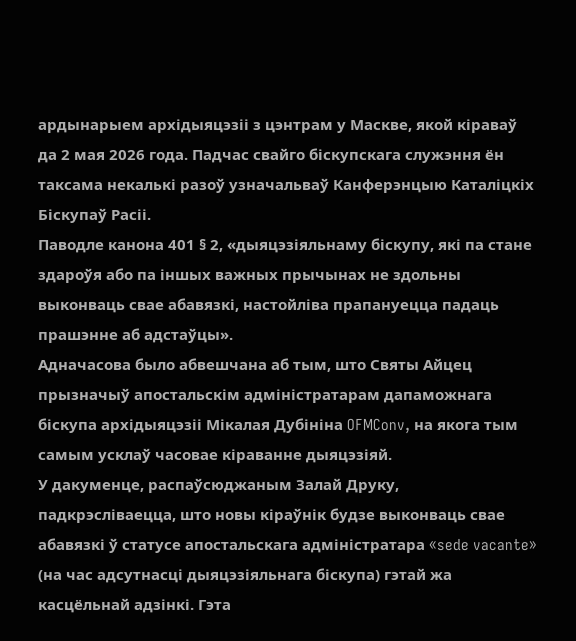ардынарыем архідыяцэзіі з цэнтрам у Маскве, якой кіраваў да 2 мая 2026 года. Падчас свайго біскупскага служэння ён таксама некалькі разоў узначальваў Канферэнцыю Каталіцкіх Біскупаў Расіі.
Паводле канона 401 § 2, «дыяцэзіяльнаму біскупу, які па стане здароўя або па іншых важных прычынах не здольны выконваць свае абавязкі, настойліва прапануецца падаць прашэнне аб адстаўцы».
Адначасова было абвешчана аб тым, што Святы Айцец прызначыў апостальскім адміністратарам дапаможнага біскупа архідыяцэзіі Мікалая Дубініна OFMConv, на якога тым самым усклаў часовае кіраванне дыяцэзіяй.
У дакуменце, распаўсюджаным Залай Друку, падкрэсліваецца, што новы кіраўнік будзе выконваць свае абавязкі ў статусе апостальскага адміністратара «sede vacante» (на час адсутнасці дыяцэзіяльнага біскупа) гэтай жа касцёльнай адзінкі. Гэта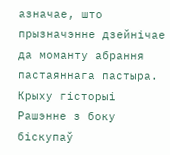азначае, што прызначэнне дзейнічае да моманту абрання пастаяннага пастыра.
Крыху гісторыі
Рашэнне з боку біскупаў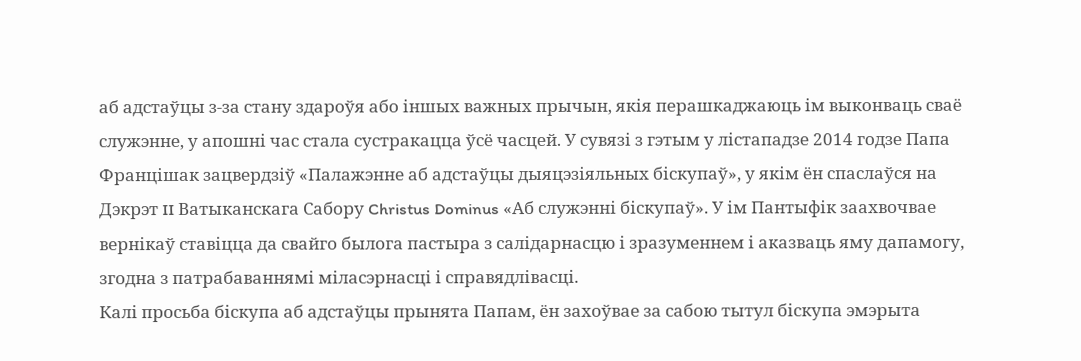аб адстаўцы з-за стану здароўя або іншых важных прычын, якія перашкаджаюць ім выконваць сваё служэнне, у апошні час стала сустракацца ўсё часцей. У сувязі з гэтым у лістападзе 2014 годзе Папа Францішак зацвердзіў «Палажэнне аб адстаўцы дыяцэзіяльных біскупаў», у якім ён спаслаўся на Дэкрэт II Ватыканскага Сабору Christus Dominus «Аб служэнні біскупаў». У ім Пантыфік заахвочвае вернікаў ставіцца да свайго былога пастыра з салідарнасцю і зразуменнем і аказваць яму дапамогу, згодна з патрабаваннямі міласэрнасці і справядлівасці.
Калі просьба біскупа аб адстаўцы прынята Папам, ён захоўвае за сабою тытул біскупа эмэрыта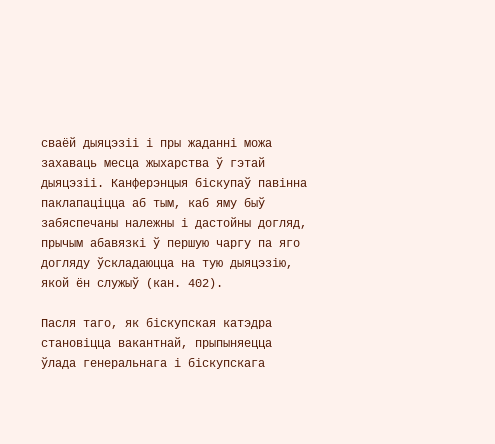сваёй дыяцэзіі і пры жаданні можа захаваць месца жыхарства ў гэтай дыяцэзіі. Канферэнцыя біскупаў павінна паклапаціцца аб тым, каб яму быў забяспечаны належны і дастойны догляд, прычым абавязкі ў першую чаргу па яго догляду ўскладаюцца на тую дыяцэзію, якой ён служыў (кан. 402).

Пасля таго, як біскупская катэдра становіцца вакантнай, прыпыняецца ўлада генеральнага і біскупскага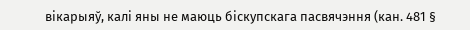вікарыяў, калі яны не маюць біскупскага пасвячэння (кан. 481 §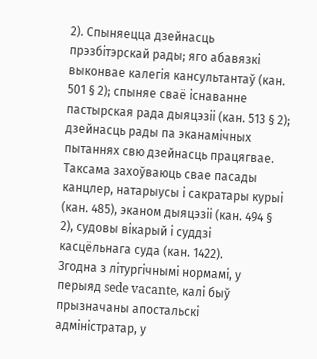2). Спыняецца дзейнасць прэзбітэрскай рады; яго абавязкі выконвае калегія кансультантаў (кан. 501 § 2); спыняе сваё існаванне пастырская рада дыяцэзіі (кан. 513 § 2); дзейнасць рады па эканамічных пытаннях свю дзейнасць працягвае. Таксама захоўваюць свае пасады канцлер, натарыусы і сакратары курыі (кан. 485), эканом дыяцэзіі (кан. 494 § 2), судовы вікарый і суддзі касцёльнага суда (кан. 1422).
Згодна з літургічнымі нормамі, у перыяд sede vacante, калі быў прызначаны апостальскі адміністратар, у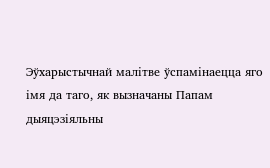Эўхарыстычнай малітве ўспамінаецца яго імя да таго, як вызначаны Папам дыяцэзіяльны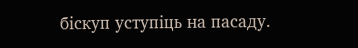біскуп уступіць на пасаду.